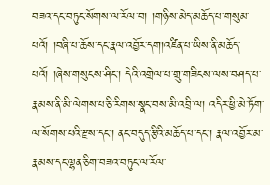བཟའ་དང་བཏུང་སོགས་ལ་རོལ་བ། །གཉིས་མེད་མཆོད་པ་གསུམ་པའོ། །བཞི་པ་ཆོས་དང་རྣལ་འབྱོར་དག།འཛིན་པ་ཡིས་ནི་མཆོད་པའོ། །ཞེས་གསུངས་ཤིང་། དེའི་འགྲེལ་པ་གྲུ་གཟིངས་ལས་བཤད་པ་རྣམས་ནི་མི་ལེགས་པ་ཅི་རིགས་སྣང་བས་མི་འབྲི་ལ། འདིར་ཕྱི་མེ་ཏོག་ལ་སོགས་པའི་རྫས་དང་། ནང་བདུད་རྩིའི་མཆོད་པ་དང་། རྣལ་འབྱོར་མ་རྣམས་དང་ལྷན་ཅིག་བཟའ་བཏུང་ལ་རོལ་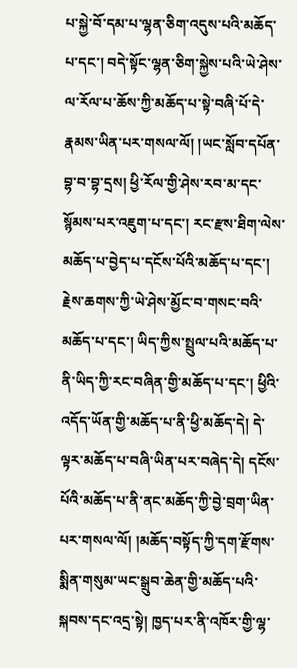པ་སྐྱེ་བོ་དམ་པ་ལྷན་ཅིག་འདུས་པའི་མཆོད་པ་དང་། བདེ་སྟོང་ལྷན་ཅིག་སྐྱེས་པའི་ཡེ་ཤེས་ལ་རོལ་པ་ཆོས་ཀྱི་མཆོད་པ་སྟེ་བཞི་པོ་དེ་རྣམས་ཡིན་པར་གསལ་ལོ། །ཡང་སློབ་དཔོན་བྷ་བ་བྷ་དྲས། ཕྱི་རོལ་གྱི་ཤེས་རབ་མ་དང་སྙོམས་པར་འཇུག་པ་དང་། རང་རྫས་ཐིག་ལེས་མཆོད་པ་བྱེད་པ་དངོས་པོའི་མཆོད་པ་དང་། རྗེས་ཆགས་ཀྱི་ཡེ་ཤེས་མྱོང་བ་གསང་བའི་མཆོད་པ་དང་། ཡིད་ཀྱིས་སྤྲུལ་པའི་མཆོད་པ་ནི་ཡིད་ཀྱི་རང་བཞིན་གྱི་མཆོད་པ་དང་། ཕྱིའི་འདོད་ཡོན་གྱི་མཆོད་པ་ནི་ཕྱི་མཆོད་དེ། དེ་ལྟར་མཆོད་པ་བཞི་ཡིན་པར་བཞེད་དེ། དངོས་པོའི་མཆོད་པ་ནི་ནང་མཆོད་ཀྱི་བྱེ་བྲག་ཡིན་པར་གསལ་ལོ། །མཆོད་བསྟོད་ཀྱི་དག་རྫོགས་སྨིན་གསུམ་ཡང་སྒྲུབ་ཆེན་གྱི་མཆོད་པའི་སྐབས་དང་འདྲ་སྟེ། ཁྱད་པར་ནི་འཁོར་གྱི་ལྷ་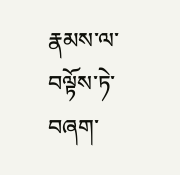རྣམས་ལ་བལྟོས་ཏེ་བཞག་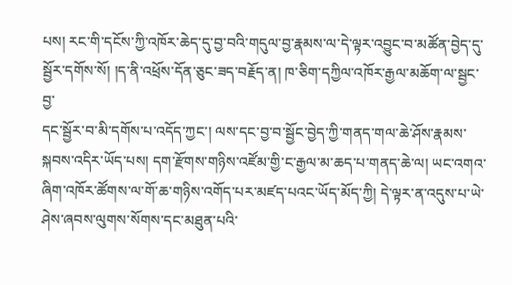པས། རང་གི་དངོས་ཀྱི་འཁོར་ཆེད་དུ་བྱ་བའི་གདུལ་བྱ་རྣམས་ལ་དེ་ལྟར་འབྱུང་བ་མཚོན་བྱེད་དུ་སྦྱོར་དགོས་སོ། །ད་ནི་འཕྲོས་དོན་ཅུང་ཟད་བརྗོད་ན། ཁ་ཅིག་དཀྱིལ་འཁོར་རྒྱལ་མཆོག་ལ་སྦྱང་བྱ་
དང་སྦྱོར་བ་མི་དགོས་པ་འདོད་ཀྱང་། ལས་དང་བྱ་བ་སྦྱོང་བྱེད་ཀྱི་གནད་གལ་ཆེ་ཤོས་རྣམས་སྐབས་འདིར་ཡོད་པས། དག་རྫོགས་གཉིས་འཛོམ་གྱི་ང་རྒྱལ་མ་ཆད་པ་གནད་ཆེ་ལ། ཡང་འགའ་ཞིག་འཁོར་ཚོགས་ལ་གོ་ཆ་གཉིས་འགོད་པར་མཛད་པའང་ཡོད་མོད་ཀྱི། དེ་ལྟར་ན་འདུས་པ་ཡེ་ཤེས་ཞབས་ལུགས་སོགས་དང་མཐུན་པའི་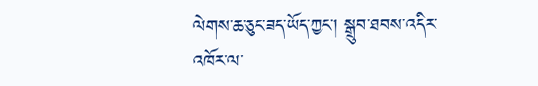ལེགས་ཆ་ཅུང་ཟད་ཡོད་ཀྱང་། སྒྲུབ་ཐབས་འདིར་འཁོར་ལ་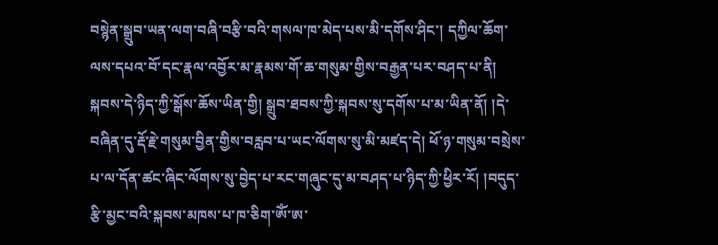བསྙེན་སྒྲུབ་ཡན་ལག་བཞི་བརྩི་བའི་གསལ་ཁ་མེད་པས་མི་དགོས་ཤིང་། དཀྱིལ་ཆོག་ལས་དཔའ་བོ་དང་རྣལ་འབྱོར་མ་རྣམས་གོ་ཆ་གསུམ་གྱིས་བརྒྱན་པར་བཤད་པ་ནི། སྐབས་དེ་ཉིད་ཀྱི་སྒོས་ཆོས་ཡིན་གྱི། སྒྲུབ་ཐབས་ཀྱི་སྐབས་སུ་དགོས་པ་མ་ཡིན་ནོ། །དེ་བཞིན་དུ་རྡོ་རྗེ་གསུམ་བྱིན་གྱིས་བརླབ་པ་ཡང་ལོགས་སུ་མི་མཛད་དེ། ཕོ་ཉ་གསུམ་བསྲེས་པ་ལ་དོན་ཚང་ཞིང་ལོགས་སུ་བྱེད་པ་རང་གཞུང་དུ་མ་བཤད་པ་ཉིད་ཀྱི་ཕྱིར་རོ། །བདུད་རྩི་མྱང་བའི་སྐབས་མཁས་པ་ཁ་ཅིག་ཨོཾ་ཨ་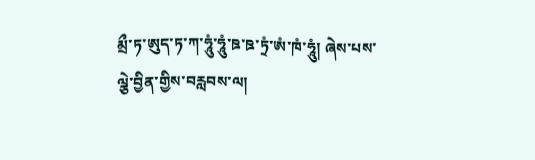མྲྀ་ཏ་ཨུད་ཏ་ཀ་ཧཱུཾ་ཧཱུཾ་ཋ་ཋ་ཏྲཾ་ཨཾ་ཁཾ་ཧཱུཾ། ཞེས་པས་ལྕེ་བྱིན་གྱིས་བརླབས་ལ།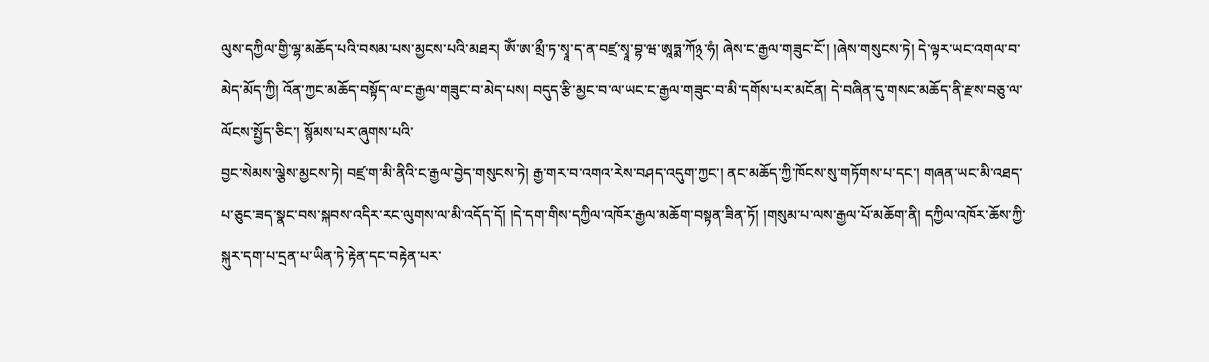ལུས་དཀྱིལ་གྱི་ལྷ་མཆོད་པའི་བསམ་པས་མྱངས་པའི་མཐར། ཨོཾ་ཨ་མྲྀ་ཏ་སྭཱ་ད་ན་བཛྲ་སྭཱ་བྷ་ཝ་ཨཱཏྨ་ཀོ྅་ཧཾ། ཞེས་ང་རྒྱལ་གཟུང་ངོ་། །ཞེས་གསུངས་ཏེ། དེ་ལྟར་ཡང་འགལ་བ་མེད་མོད་ཀྱི། འོན་ཀྱང་མཆོད་བསྟོད་ལ་ང་རྒྱལ་གཟུང་བ་མེད་པས། བདུད་རྩི་མྱང་བ་ལ་ཡང་ང་རྒྱལ་གཟུང་བ་མི་དགོས་པར་མངོན། དེ་བཞིན་དུ་གསང་མཆོད་ནི་རྫས་བཅུ་ལ་ལོངས་སྤྱོད་ཅིང་། སྙོམས་པར་ཞུགས་པའི་
བྱང་སེམས་ལྕེས་མྱངས་ཏེ། བཛྲ་ག་མི་ནིའི་ང་རྒྱལ་བྱེད་གསུངས་ཏེ། རྒྱ་གར་བ་འགའ་རེས་བཤད་འདུག་ཀྱང་། ནང་མཆོད་ཀྱི་ཁོངས་སུ་གཏོགས་པ་དང་། གཞན་ཡང་མི་འཐད་པ་ཅུང་ཟད་སྣང་བས་སྐབས་འདིར་རང་ལུགས་ལ་མི་འདོད་དོ། །དེ་དག་གིས་དཀྱིལ་འཁོར་རྒྱལ་མཆོག་བསྟན་ཟིན་ཏོ། །གསུམ་པ་ལས་རྒྱལ་པོ་མཆོག་ནི། དཀྱིལ་འཁོར་ཆོས་ཀྱི་སྐུར་དག་པ་དྲན་པ་ཡིན་ཏེ་རྟེན་དང་བརྟེན་པར་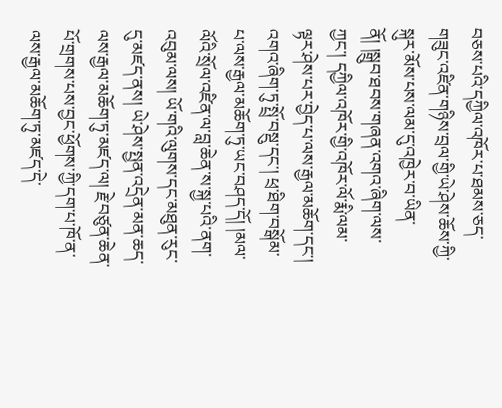བཅས་པའི་དཀྱིལ་འཁོར་པ་ཐམས་ཅད་གཟུང་འཛིན་གཉིས་བྲལ་གྱི་ཡེ་ཤེས་ཆོས་ཀྱི་སྐུར་མོས་པས་ལམ་དུ་འཁྱེར་བ་ཡིན་ནོ། །སྒྲུབ་ཐབས་གཞན་འགའ་ཞིག་ལས་ཀྱང་། དཀྱིལ་འཁོར་གྱི་འཁོར་ལོ་རྨི་ལམ་ལྟར་ཤེས་པར་བྱེད་པ་ལས་རྒྱལ་མཆོག་དང་། འགའ་ཞིག་ཏུ་སྤྲོ་བསྡུ་དང་། ཕྲ་ཐིག་བསྒོམ་པ་ལས་རྒྱལ་མཆོག་ཏུ་ཡང་བཤད་དོ། །མལ་ལོའི་སྲོལ་འཛིན་ལ་བླ་ཆེན་ས་སྐྱ་པའི་ནག་འབུམ་ལས། ཡོ་གའི་ལུགས་དང་མཐུན་རུང་དུ་མཛད་ནས། ཡེ་ཤེས་སྤྱན་འདྲེན་མན་ཆད་ལས་རྒྱལ་མཆོག་ཏུ་མཛད་ལ། རྗེ་བཙུན་ཆེན་པོ་གྲགས་པས་བྱང་ཕྱོགས་ཀྱི་དག་པ་ཁོ་ན་ལས་རྒྱལ་མཆོག་ཏུ་མཛད་དེ་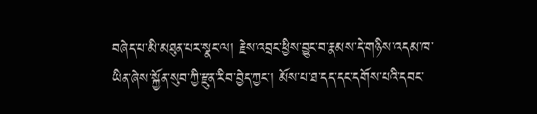བཞེད་པ་མི་མཐུན་པར་སྣང་ལ། རྗེས་འབྲང་ཕྱིས་བྱུང་བ་རྣམས་དེ་གཉིས་འདམ་ཁ་ཡིན་ཞེས་སྐྱོན་སུབ་ཀྱི་རྫུན་རིབ་བྱེད་ཀྱང་། མོས་པ་ཐ་དད་དང་དགོས་པའི་དབང་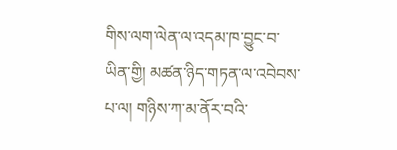གིས་ལག་ལེན་ལ་འདམ་ཁ་བྱུང་བ་ཡིན་གྱི། མཚན་ཉིད་གཏན་ལ་འབེབས་པ་ལ། གཉིས་ཀ་མ་ནོར་བའི་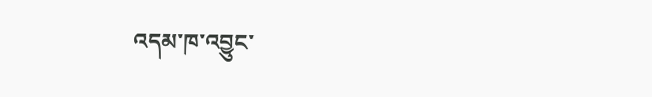འདམ་ཁ་འབྱུང་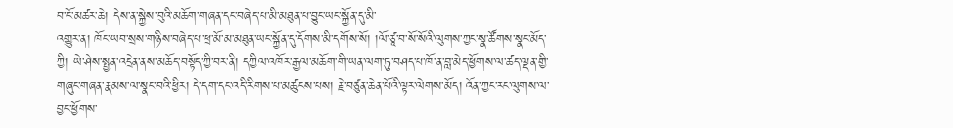བ་ངོ་མཚར་ཆེ། དེས་ན་སྐྱེས་བུའི་མཆོག་གཞན་དང་བཞེད་པ་མི་མཐུན་པ་བྱུང་ཡང་སྐྱོན་དུ་མི་
འགྱུར་ན། ཁོང་ཡབ་སྲས་གཉིས་བཞེད་པ་ཕྲ་མོ་མ་མཐུན་ཡང་སྐྱོན་དུ་དོགས་མི་དགོས་སོ། །ལོ་ཙཱ་བ་སོ་སོའི་ལུགས་ཀྱང་སྣ་ཚོགས་སྣང་མོད་ཀྱི། ཡེ་ཤེས་སྤྱན་འདྲེན་ནས་མཆོད་བསྟོད་ཀྱི་བར་ནི། དཀྱིལ་འཁོར་རྒྱལ་མཆོག་གི་ཡན་ལག་ཏུ་བཤད་པ་ཁོ་ན་བླ་མེད་ཕྱོགས་ལ་ཚད་ལྡན་གྱི་གཞུང་གཞན་རྣམས་ལ་སྣང་བའི་ཕྱིར། དེ་དག་དང་འདི་རིགས་པ་མཚུངས་པས། རྗེ་བཙུན་ཆེན་པོའི་ལྟར་ལེགས་མོད། འོན་ཀྱང་རང་ལུགས་ལ་བྱང་ཕྱོགས་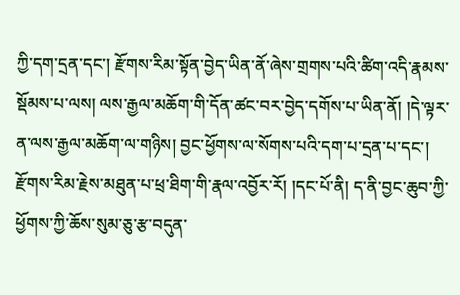ཀྱི་དག་དྲན་དང་། རྫོགས་རིམ་སྟོན་བྱེད་ཡིན་ནོ་ཞེས་གྲགས་པའི་ཚིག་འདི་རྣམས་སྡོམས་པ་ལས། ལས་རྒྱལ་མཆོག་གི་དོན་ཚང་བར་བྱེད་དགོས་པ་ཡིན་ནོ། །དེ་ལྟར་ན་ལས་རྒྱལ་མཆོག་ལ་གཉིས། བྱང་ཕྱོགས་ལ་སོགས་པའི་དག་པ་དྲན་པ་དང་། རྫོགས་རིམ་རྗེས་མཐུན་པ་ཕྲ་ཐིག་གི་རྣལ་འབྱོར་རོ། །དང་པོ་ནི། ད་ནི་བྱང་ཆུབ་ཀྱི་ཕྱོགས་ཀྱི་ཆོས་སུམ་ཅུ་རྩ་བདུན་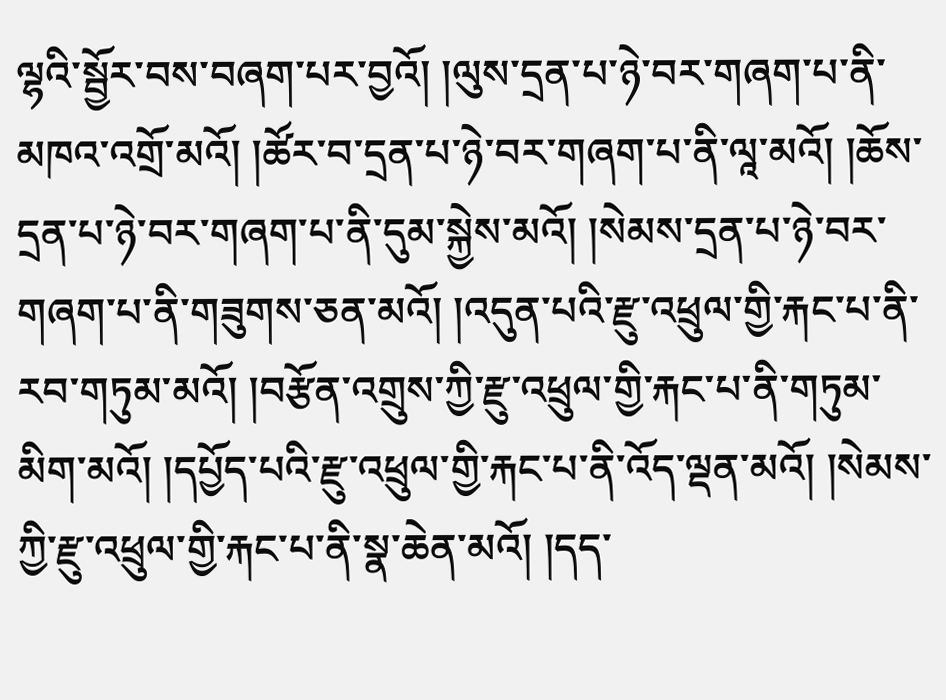ལྷའི་སྦྱོར་བས་བཞག་པར་བྱའོ། །ལུས་དྲན་པ་ཉེ་བར་གཞག་པ་ནི་མཁའ་འགྲོ་མའོ། །ཚོར་བ་དྲན་པ་ཉེ་བར་གཞག་པ་ནི་ལཱ་མའོ། །ཆོས་དྲན་པ་ཉེ་བར་གཞག་པ་ནི་དུམ་སྐྱེས་མའོ། །སེམས་དྲན་པ་ཉེ་བར་གཞག་པ་ནི་གཟུགས་ཅན་མའོ། །འདུན་པའི་རྫུ་འཕྲུལ་གྱི་རྐང་པ་ནི་རབ་གཏུམ་མའོ། །བརྩོན་འགྲུས་ཀྱི་རྫུ་འཕྲུལ་གྱི་རྐང་པ་ནི་གཏུམ་མིག་མའོ། །དཔྱོད་པའི་རྫུ་འཕྲུལ་གྱི་རྐང་པ་ནི་འོད་ལྡན་མའོ། །སེམས་ཀྱི་རྫུ་འཕྲུལ་གྱི་རྐང་པ་ནི་སྣ་ཆེན་མའོ། །དད་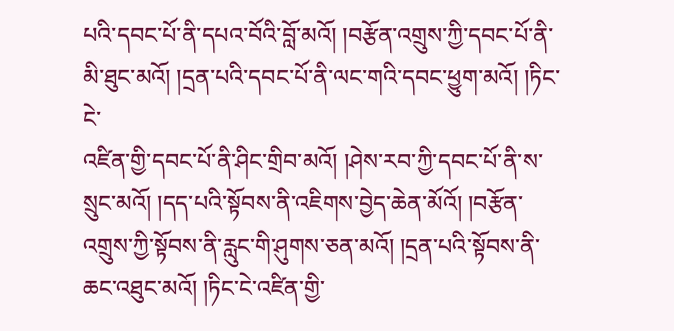པའི་དབང་པོ་ནི་དཔའ་བོའི་བློ་མའོ། །བརྩོན་འགྲུས་ཀྱི་དབང་པོ་ནི་མི་ཐུང་མའོ། །དྲན་པའི་དབང་པོ་ནི་ལང་གའི་དབང་ཕྱུག་མའོ། །ཏིང་ངེ་
འཛིན་གྱི་དབང་པོ་ནི་ཤིང་གྲིབ་མའོ། །ཤེས་རབ་ཀྱི་དབང་པོ་ནི་ས་སྲུང་མའོ། །དད་པའི་སྟོབས་ནི་འཇིགས་བྱེད་ཆེན་མོའོ། །བརྩོན་འགྲུས་ཀྱི་སྟོབས་ནི་རླུང་གི་ཤུགས་ཅན་མའོ། །དྲན་པའི་སྟོབས་ནི་ཆང་འཐུང་མའོ། །ཏིང་ངེ་འཛིན་གྱི་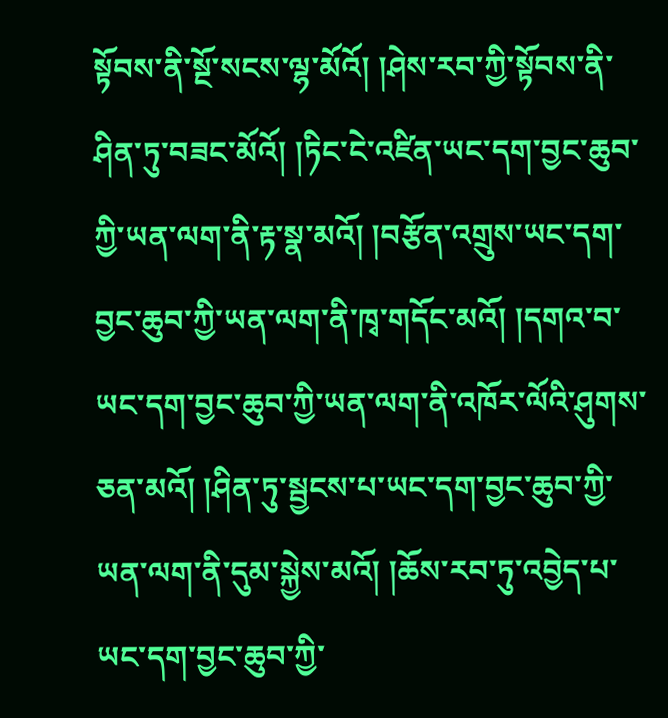སྟོབས་ནི་སྔོ་སངས་ལྷ་མོའོ། །ཤེས་རབ་ཀྱི་སྟོབས་ནི་ཤིན་ཏུ་བཟང་མོའོ། །ཏིང་ངེ་འཛིན་ཡང་དག་བྱང་ཆུབ་ཀྱི་ཡན་ལག་ནི་རྟ་སྣ་མའོ། །བརྩོན་འགྲུས་ཡང་དག་བྱང་ཆུབ་ཀྱི་ཡན་ལག་ནི་ཁྭ་གདོང་མའོ། །དགའ་བ་ཡང་དག་བྱང་ཆུབ་ཀྱི་ཡན་ལག་ནི་འཁོར་ལོའི་ཤུགས་ཅན་མའོ། །ཤིན་ཏུ་སྦྱངས་པ་ཡང་དག་བྱང་ཆུབ་ཀྱི་ཡན་ལག་ནི་དུམ་སྐྱེས་མའོ། །ཆོས་རབ་ཏུ་འབྱེད་པ་ཡང་དག་བྱང་ཆུབ་ཀྱི་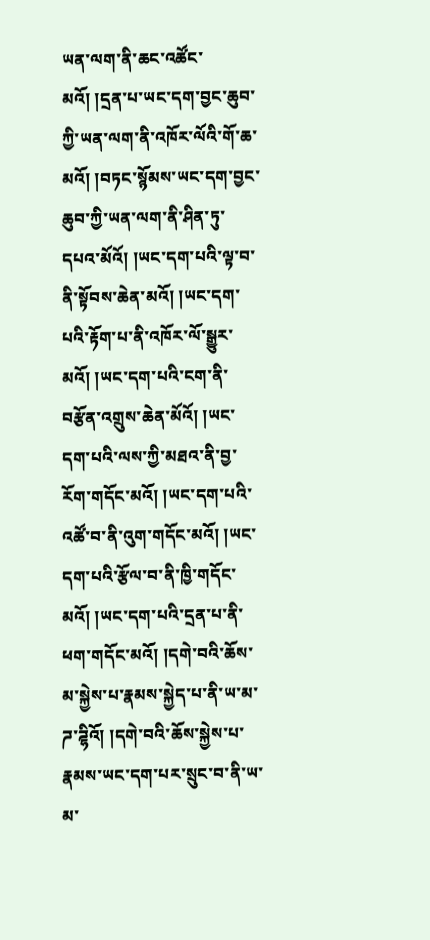ཡན་ལག་ནི་ཆང་འཚོང་མའོ། །དྲན་པ་ཡང་དག་བྱང་ཆུབ་ཀྱི་ཡན་ལག་ནི་འཁོར་ལོའི་གོ་ཆ་མའོ། །བཏང་སྙོམས་ཡང་དག་བྱང་ཆུབ་ཀྱི་ཡན་ལག་ནི་ཤིན་ཏུ་དཔའ་མོའོ། །ཡང་དག་པའི་ལྟ་བ་ནི་སྟོབས་ཆེན་མའོ། །ཡང་དག་པའི་རྟོག་པ་ནི་འཁོར་ལོ་སྒྱུར་མའོ། །ཡང་དག་པའི་ངག་ནི་བརྩོན་འགྲུས་ཆེན་མོའོ། །ཡང་དག་པའི་ལས་ཀྱི་མཐའ་ནི་བྱ་རོག་གདོང་མའོ། །ཡང་དག་པའི་འཚོ་བ་ནི་འུག་གདོང་མའོ། །ཡང་དག་པའི་རྩོལ་བ་ནི་ཁྱི་གདོང་མའོ། །ཡང་དག་པའི་དྲན་པ་ནི་ཕག་གདོང་མའོ། །དགེ་བའི་ཆོས་མ་སྐྱེས་པ་རྣམས་སྐྱེད་པ་ནི་ཡ་མ་ཌ་ཌྷིའོ། །དགེ་བའི་ཆོས་སྐྱེས་པ་རྣམས་ཡང་དག་པར་སྲུང་བ་ནི་ཡ་མ་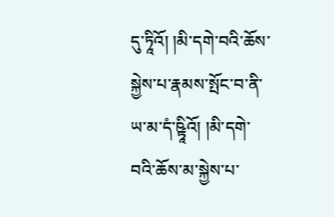དུ་ཏཱིའོ། །མི་དགེ་བའི་ཆོས་སྐྱེས་པ་རྣམས་སྤོང་བ་ནི་ཡ་མ་དཾ་ཥྟཱིའོ། །མི་དགེ་བའི་ཆོས་མ་སྐྱེས་པ་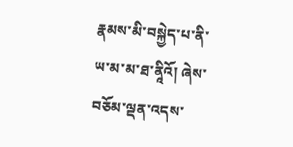རྣམས་མི་བསྐྱེད་པ་ནི་ཡ་མ་མ་ཐ་ནཱིའོ། ཞེས་བཅོམ་ལྡན་འདས་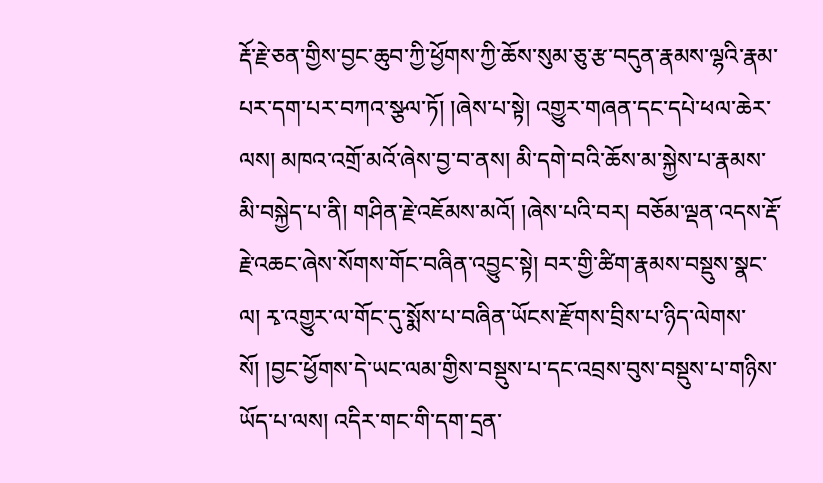རྡོ་རྗེ་ཅན་གྱིས་བྱང་ཆུབ་ཀྱི་ཕྱོགས་ཀྱི་ཆོས་སུམ་ཅུ་རྩ་བདུན་རྣམས་ལྷའི་རྣམ་པར་དག་པར་བཀའ་སྩལ་ཏོ། །ཞེས་པ་སྟེ། འགྱུར་གཞན་དང་དཔེ་ཕལ་ཆེར་ལས། མཁའ་འགྲོ་མའོ་ཞེས་བྱ་བ་ནས། མི་དགེ་བའི་ཆོས་མ་སྐྱེས་པ་རྣམས་མི་བསྐྱེད་པ་ནི། གཤིན་རྗེ་འཇོམས་མའོ། །ཞེས་པའི་བར། བཅོམ་ལྡན་འདས་རྡོ་རྗེ་འཆང་ཞེས་སོགས་གོང་བཞིན་འབྱུང་སྟེ། བར་གྱི་ཚིག་རྣམས་བསྡུས་སྣང་ལ། རྭ་འགྱུར་ལ་གོང་དུ་སྨོས་པ་བཞིན་ཡོངས་རྫོགས་བྲིས་པ་ཉིད་ལེགས་སོ། །བྱང་ཕྱོགས་དེ་ཡང་ལམ་གྱིས་བསྡུས་པ་དང་འབྲས་བུས་བསྡུས་པ་གཉིས་ཡོད་པ་ལས། འདིར་གང་གི་དག་དྲན་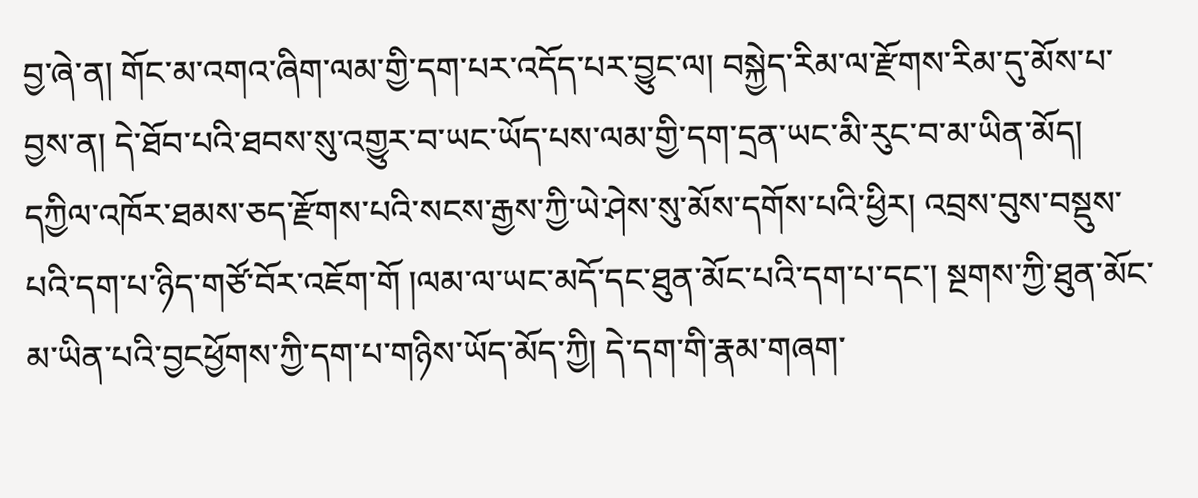བྱ་ཞེ་ན། གོང་མ་འགའ་ཞིག་ལམ་གྱི་དག་པར་འདོད་པར་བྱུང་ལ། བསྐྱེད་རིམ་ལ་རྫོགས་རིམ་དུ་མོས་པ་བྱས་ན། དེ་ཐོབ་པའི་ཐབས་སུ་འགྱུར་བ་ཡང་ཡོད་པས་ལམ་གྱི་དག་དྲན་ཡང་མི་རུང་བ་མ་ཡིན་མོད། དཀྱིལ་འཁོར་ཐམས་ཅད་རྫོགས་པའི་སངས་རྒྱས་ཀྱི་ཡེ་ཤེས་སུ་མོས་དགོས་པའི་ཕྱིར། འབྲས་བུས་བསྡུས་པའི་དག་པ་ཉིད་གཙོ་བོར་འཇོག་གོ །ལམ་ལ་ཡང་མདོ་དང་ཐུན་མོང་པའི་དག་པ་དང་། སྔགས་ཀྱི་ཐུན་མོང་མ་ཡིན་པའི་བྱངཕྱོགས་ཀྱི་དག་པ་གཉིས་ཡོད་མོད་ཀྱི། དེ་དག་གི་རྣམ་གཞག་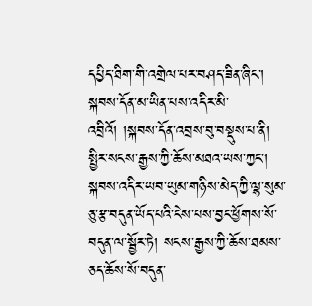དཔྱིད་ཐིག་གི་འགྲེལ་པར་བཤད་ཟིན་ཞིང་། སྐབས་དོན་མ་ཡིན་པས་འདིར་མི་འབྲིའོ། །སྐབས་དོན་འབྲས་བུ་བསྡུས་པ་ནི། སྤྱིར་སངས་རྒྱས་ཀྱི་ཆོས་མཐའ་ཡས་ཀྱང་། སྐབས་འདིར་ཡབ་ཡུམ་གཉིས་མེད་ཀྱི་ལྷ་སུམ་ཅུ་རྩ་བདུན་ཡོད་པའི་ངེས་པས་བྱང་ཕྱོགས་སོ་བདུན་ལ་སྦྱོར་ཏེ། སངས་རྒྱས་ཀྱི་ཆོས་ཐམས་ཅད་ཆོས་སོ་བདུན་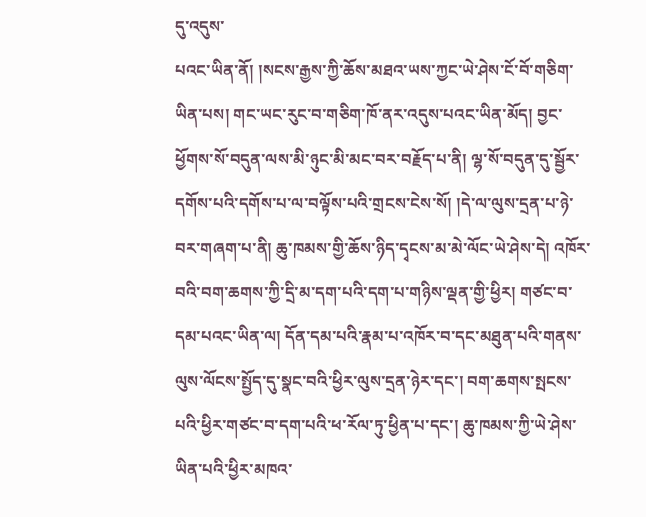དུ་འདུས་
པའང་ཡིན་ནོ། །སངས་རྒྱས་ཀྱི་ཆོས་མཐའ་ཡས་ཀྱང་ཡེ་ཤེས་ངོ་བོ་གཅིག་ཡིན་པས། གང་ཡང་རུང་བ་གཅིག་ཁོ་ནར་འདུས་པའང་ཡིན་མོད། བྱང་ཕྱོགས་སོ་བདུན་ལས་མི་ཉུང་མི་མང་བར་བརྗོད་པ་ནི། ལྷ་སོ་བདུན་དུ་སྦྱོར་དགོས་པའི་དགོས་པ་ལ་བལྟོས་པའི་གྲངས་ངེས་སོ། །དེ་ལ་ལུས་དྲན་པ་ཉེ་བར་གཞག་པ་ནི། ཆུ་ཁམས་གྱི་ཆོས་ཉིད་དྭངས་མ་མེ་ལོང་ཡེ་ཤེས་དེ། འཁོར་བའི་བག་ཆགས་ཀྱི་དྲི་མ་དག་པའི་དག་པ་གཉིས་ལྡན་གྱི་ཕྱིར། གཙང་བ་དམ་པའང་ཡིན་ལ། དོན་དམ་པའི་རྣམ་པ་འཁོར་བ་དང་མཐུན་པའི་གནས་ལུས་ལོངས་སྤྱོད་དུ་སྣང་བའི་ཕྱིར་ལུས་དྲན་ཉེར་དང་། བག་ཆགས་སྤངས་པའི་ཕྱིར་གཙང་བ་དག་པའི་ཕ་རོལ་ཏུ་ཕྱིན་པ་དང་། ཆུ་ཁམས་ཀྱི་ཡེ་ཤེས་ཡིན་པའི་ཕྱིར་མཁའ་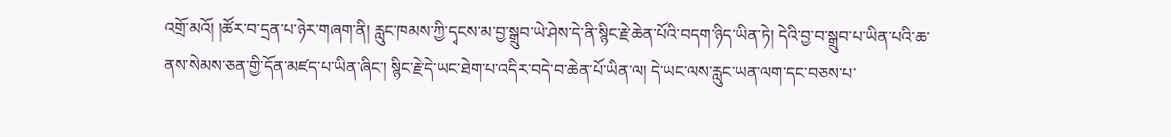འགྲོ་མའོ། །ཚོར་བ་དྲན་པ་ཉེར་གཞག་ནི། རླུང་ཁམས་ཀྱི་དྭངས་མ་བྱ་སྒྲུབ་ཡེ་ཤེས་དེ་ནི་སྙིང་རྗེ་ཆེན་པོའི་བདག་ཉིད་ཡིན་ཏེ། དེའི་བྱ་བ་སྒྲུབ་པ་ཡིན་པའི་ཆ་ནས་སེམས་ཅན་གྱི་དོན་མཛད་པ་ཡིན་ཞིང་། སྙིང་རྗེ་དེ་ཡང་ཐེག་པ་འདིར་བདེ་བ་ཆེན་པོ་ཡིན་ལ། དེ་ཡང་ལས་རླུང་ཡན་ལག་དང་བཅས་པ་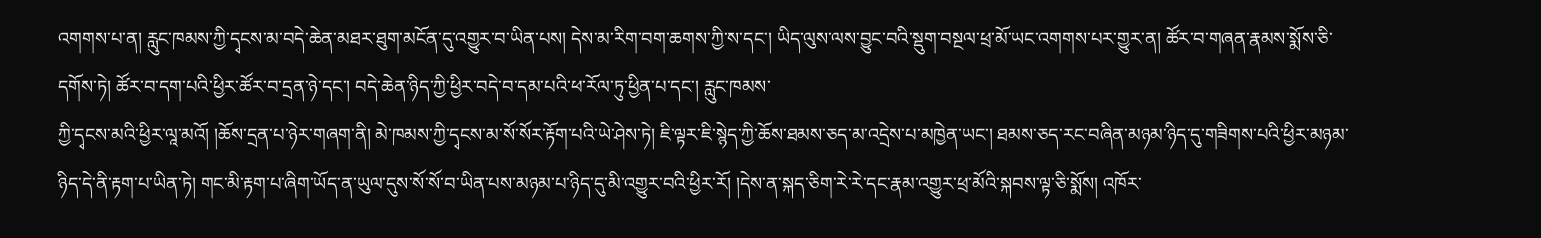འགགས་པ་ན། རླུང་ཁམས་ཀྱི་དྭངས་མ་བདེ་ཆེན་མཐར་ཐུག་མངོན་དུ་འགྱུར་བ་ཡིན་པས། དེས་མ་རིག་བག་ཆགས་ཀྱི་ས་དང་། ཡིད་ལུས་ལས་བྱུང་བའི་སྡུག་བསྔལ་ཕྲ་མོ་ཡང་འགགས་པར་གྱུར་ན། ཚོར་བ་གཞན་རྣམས་སྨོས་ཅི་དགོས་ཏེ། ཚོར་བ་དག་པའི་ཕྱིར་ཚོར་བ་དྲན་ཉེ་དང་། བདེ་ཆེན་ཉིད་ཀྱི་ཕྱིར་བདེ་བ་དམ་པའི་ཕ་རོལ་ཏུ་ཕྱིན་པ་དང་། རླུང་ཁམས་
ཀྱི་དྭངས་མའི་ཕྱིར་ལཱ་མའོ། །ཆོས་དྲན་པ་ཉེར་གཞག་ནི། མེ་ཁམས་ཀྱི་དྭངས་མ་སོ་སོར་རྟོག་པའི་ཡེ་ཤེས་ཏེ། ཇི་ལྟར་ཇི་སྙེད་ཀྱི་ཆོས་ཐམས་ཅད་མ་འདྲེས་པ་མཁྱེན་ཡང་། ཐམས་ཅད་རང་བཞིན་མཉམ་ཉིད་དུ་གཟིགས་པའི་ཕྱིར་མཉམ་ཉིད་དེ་ནི་རྟག་པ་ཡིན་ཏེ། གང་མི་རྟག་པ་ཞིག་ཡོད་ན་ཡུལ་དུས་སོ་སོ་བ་ཡིན་པས་མཉམ་པ་ཉིད་དུ་མི་འགྱུར་བའི་ཕྱིར་རོ། །དེས་ན་སྐད་ཅིག་རེ་རེ་དང་རྣམ་འགྱུར་ཕྲ་མོའི་སྐབས་ལྟ་ཅི་སྨོས། འཁོར་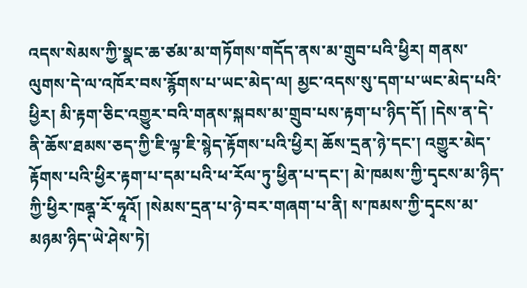འདས་སེམས་ཀྱི་སྣང་ཆ་ཙམ་མ་གཏོགས་གདོད་ནས་མ་གྲུབ་པའི་ཕྱིར། གནས་ལུགས་དེ་ལ་འཁོར་བས་རྙོགས་པ་ཡང་མེད་ལ། མྱང་འདས་སུ་དག་པ་ཡང་མེད་པའི་ཕྱིར། མི་རྟག་ཅིང་འགྱུར་བའི་གནས་སྐབས་མ་གྲུབ་པས་རྟག་པ་ཉིད་དོ། །དེས་ན་དེ་ནི་ཆོས་ཐམས་ཅད་ཀྱི་ཇི་ལྟ་ཇི་སྙེད་རྟོགས་པའི་ཕྱིར། ཆོས་དྲན་ཉེ་དང་། འགྱུར་མེད་རྟོགས་པའི་ཕྱིར་རྟག་པ་དམ་པའི་ཕ་རོལ་ཏུ་ཕྱིན་པ་དང་། མེ་ཁམས་ཀྱི་དྭངས་མ་ཉིད་ཀྱི་ཕྱིར་ཁནྚ་རོ་ཧཱའོ། །སེམས་དྲན་པ་ཉེ་བར་གཞག་པ་ནི། ས་ཁམས་ཀྱི་དྭངས་མ་མཉམ་ཉིད་ཡེ་ཤེས་ཏེ།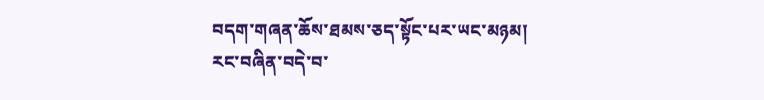བདག་གཞན་ཆོས་ཐམས་ཅད་སྟོང་པར་ཡང་མཉམ། རང་བཞིན་བདེ་བ་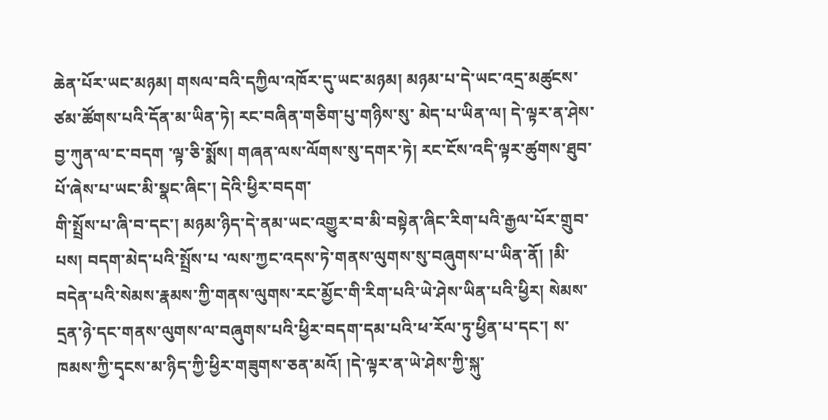ཆེན་པོར་ཡང་མཉམ། གསལ་བའི་དཀྱིལ་འཁོར་དུ་ཡང་མཉམ། མཉམ་པ་དེ་ཡང་འདྲ་མཚུངས་ཙམ་ཚོགས་པའི་དོན་མ་ཡིན་ཏེ། རང་བཞིན་གཅིག་པུ་གཉིས་སུ་ མེད་པ་ཡིན་ལ། དེ་ལྟར་ན་ཤེས་བྱ་ཀུན་ལ་ང་བདག ་ལྟ་ཅི་སྨོས། གཞན་ལས་ལོགས་སུ་དགར་ཏེ། རང་ངོས་འདི་ལྟར་ཚུགས་ཐུབ་པོ་ཞེས་པ་ཡང་མི་སྣང་ཞིང་། དེའི་ཕྱིར་བདག་
གི་སྤྲོས་པ་ཞི་བ་དང་། མཉམ་ཉིད་དེ་ནམ་ཡང་འགྱུར་བ་མི་བསྟེན་ཞིང་རིག་པའི་རྒྱལ་པོར་གྲུབ་པས། བདག་མེད་པའི་སྤྲོས་པ ་ལས་ཀྱང་འདས་ཏེ་གནས་ལུགས་སུ་བཞུགས་པ་ཡིན་ནོ། །མི་བདེན་པའི་སེམས་རྣམས་ཀྱི་གནས་ལུགས་རང་མྱོང་གི་རིག་པའི་ཡེ་ཤེས་ཡིན་པའི་ཕྱིར། སེམས་དྲན་ཉེ་དང་གནས་ལུགས་ལ་བཞུགས་པའི་ཕྱིར་བདག་དམ་པའི་ཕ་རོལ་ཏུ་ཕྱིན་པ་དང་། ས་ཁམས་ཀྱི་དྭངས་མ་ཉིད་ཀྱི་ཕྱིར་གཟུགས་ཅན་མའོ། །དེ་ལྟར་ན་ཡེ་ཤེས་ཀྱི་སྐུ་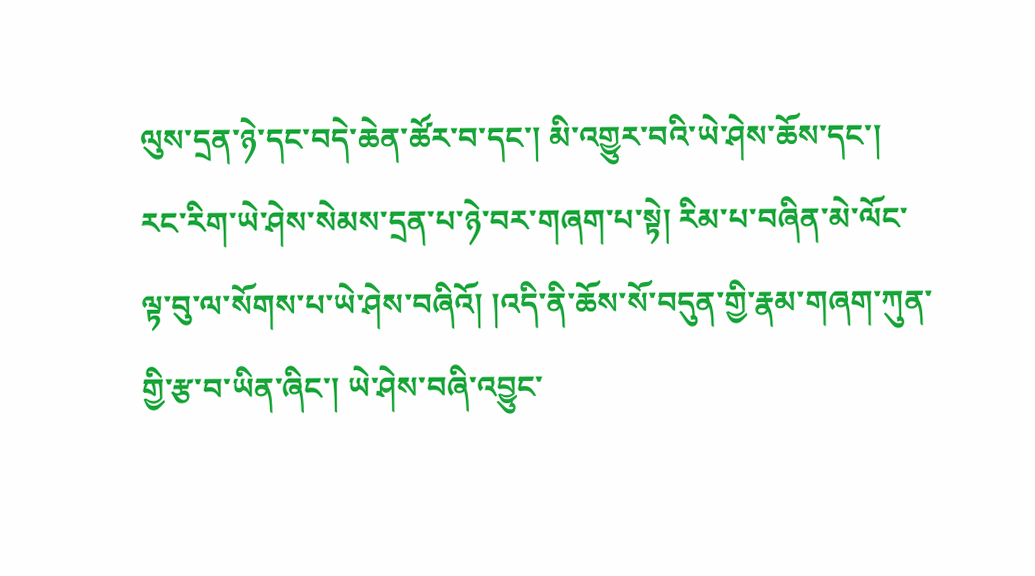ལུས་དྲན་ཉེ་དང་བདེ་ཆེན་ཚོར་བ་དང་། མི་འགྱུར་བའི་ཡེ་ཤེས་ཆོས་དང་། རང་རིག་ཡེ་ཤེས་སེམས་དྲན་པ་ཉེ་བར་གཞག་པ་སྟེ། རིམ་པ་བཞིན་མེ་ལོང་ལྟ་བུ་ལ་སོགས་པ་ཡེ་ཤེས་བཞིའོ། །འདི་ནི་ཆོས་སོ་བདུན་གྱི་རྣམ་གཞག་ཀུན་གྱི་རྩ་བ་ཡིན་ཞིང་། ཡེ་ཤེས་བཞི་འབྱུང་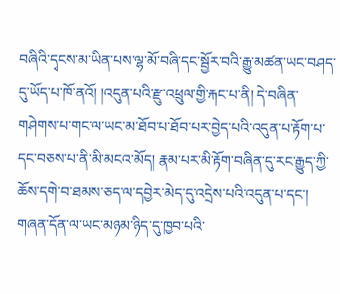བཞིའི་དྭངས་མ་ཡིན་པས་ལྷ་མོ་བཞི་དང་སྦྱོར་བའི་རྒྱུ་མཚན་ཡང་བཤད་དུ་ཡོད་པ་ཁོ་ནའོ། །འདུན་པའི་རྫུ་འཕྲུལ་གྱི་རྐང་པ་ནི། དེ་བཞིན་གཤེགས་པ་གང་ལ་ཡང་མ་ཐོབ་པ་ཐོབ་པར་བྱེད་པའི་འདུན་པ་རྟོག་པ་དང་བཅས་པ་ནི་མི་མངའ་མོད། རྣམ་པར་མི་རྟོག་བཞིན་དུ་རང་རྒྱུད་ཀྱི་ཆོས་དགེ་བ་ཐམས་ཅད་ལ་དབྱེར་མེད་དུ་འདྲེས་པའི་འདུན་པ་དང་། གཞན་དོན་ལ་ཡང་མཉམ་ཉིད་དུ་ཁྱབ་པའི་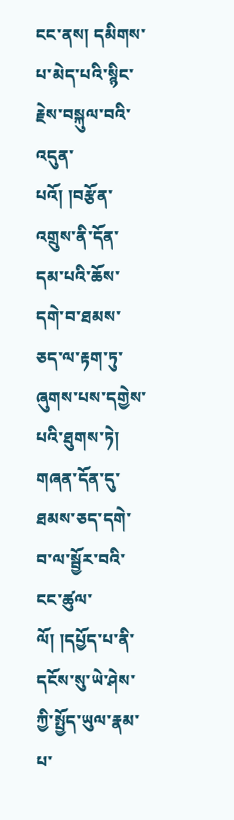ངང་ནས། དམིགས་པ་མེད་པའི་སྙིང་རྗེས་བསྐུལ་བའི་འདུན་པའོ། །བརྩོན་འགྲུས་ནི་དོན་དམ་པའི་ཆོས་དགེ་བ་ཐམས་ཅད་ལ་རྟག་ཏུ་ཞུགས་པས་དགྱེས་པའི་ཐུགས་ཏེ། གཞན་དོན་དུ་ཐམས་ཅད་དགེ་བ་ལ་སྦྱོར་བའི་ངང་ཚུལ་ལོ། །དཔྱོད་པ་ནི་
དངོས་སུ་ཡེ་ཤེས་ཀྱི་སྤྱོད་ཡུལ་རྣམ་པ་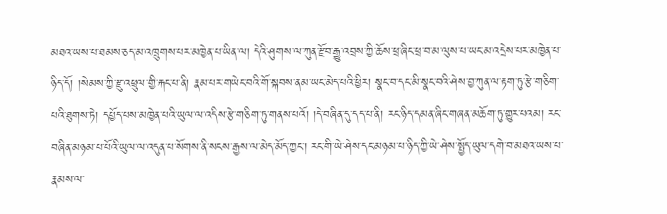མཐའ་ཡས་པ་ཐམས་ཅད་མ་འཁྲུགས་པར་མཁྱེན་པ་ཡིན་ལ། དེའི་ཤུགས་ལ་ཀུན་རྫོབ་རྒྱུ་འབྲས་ཀྱི་ཆོས་ཕྲ་ཞིང་ཕྲ་བ་མ་ལུས་པ་ཡང་མ་འདྲེས་པར་མཁྱེན་པ་ཉིད་དོ། །སེམས་ཀྱི་རྫུ་འཕྲུལ་གྱི་རྐང་པ་ནི། རྣམ་པར་གཡེང་བའི་གོ་སྐབས་ནམ་ཡང་མེད་པའི་ཕྱིར། སྣང་བ་དང་མི་སྣང་བའི་ཤེས་བྱ་ཀུན་ལ་རྟག་ཏུ་རྩེ་གཅིག་པའི་ཐུགས་ཏེ། དཔྱོད་པས་མཁྱེན་པའི་ཡུལ་ལ་འདིས་རྩེ་གཅིག་ཏུ་གནས་པའོ། །དེ་བཞིན་དུ་དད་པ་ནི། རང་ཉིད་དམན་ཞིང་གཞན་མཆོག་ཏུ་གྱུར་པའམ། རང་བཞིན་མཉམ་པ་པོའི་ཡུལ་ལ་འདུན་པ་སོགས་ནི་སངས་རྒྱས་ལ་མེད་མོད་ཀྱང་། རང་གི་ཡེ་ཤེས་དང་མཉམ་པ་ཉིད་ཀྱི་ཡེ་ཤེས་སྤྱོད་ཡུལ་དགེ་བ་མཐའ་ཡས་པ་རྣམས་ལ་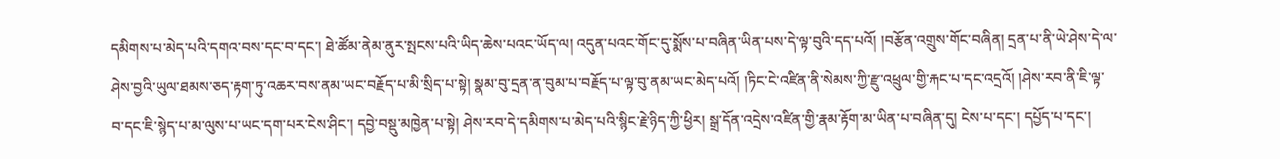དམིགས་པ་མེད་པའི་དགའ་བས་དང་བ་དང་། ཐེ་ཚོམ་ནེམ་ནུར་སྤངས་པའི་ཡིད་ཆེས་པའང་ཡོད་ལ། འདུན་པའང་གོང་དུ་སྨོས་པ་བཞིན་ཡིན་པས་དེ་ལྟ་བུའི་དད་པའོ། །བརྩོན་འགྲུས་གོང་བཞིན། དྲན་པ་ནི་ཡེ་ཤེས་དེ་ལ་ཤེས་བྱའི་ཡུལ་ཐམས་ཅད་རྟག་ཏུ་འཆར་བས་ནམ་ཡང་བརྗོད་པ་མི་སྲིད་པ་སྟེ། སྣམ་བུ་དྲན་ན་བུམ་པ་བརྗོད་པ་ལྟ་བུ་ནམ་ཡང་མེད་པའོ། །ཏིང་ངེ་འཛིན་ནི་སེམས་ཀྱི་རྫུ་འཕྲུལ་གྱི་རྐང་པ་དང་འདྲའོ། །ཤེས་རབ་ནི་ཇི་ལྟ་བ་དང་ཇི་སྙེད་པ་མ་ལུས་པ་ཡང་དག་པར་ངེས་ཤིང་། དབྱེ་བསྡུ་མཁྱེན་པ་སྟེ། ཤེས་རབ་དེ་དམིགས་པ་མེད་པའི་སྙིང་རྗེ་ཉིད་ཀྱི་ཕྱིར། སྒྲ་དོན་འདྲེས་འཛིན་གྱི་རྣམ་རྟོག་མ་ཡིན་པ་བཞིན་དུ། ངེས་པ་དང་། དཔྱོད་པ་དང་།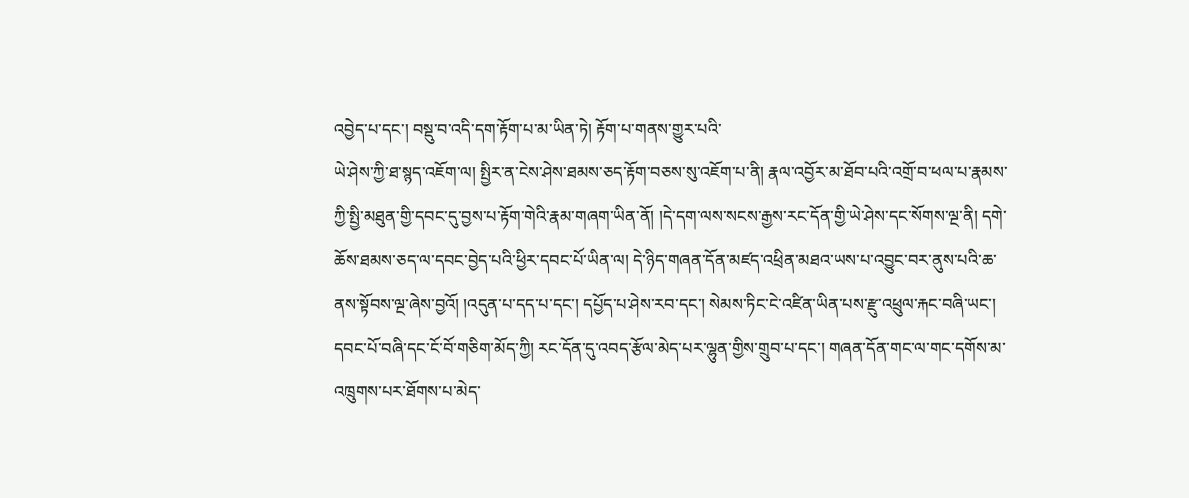འབྱེད་པ་དང་། བསྡུ་བ་འདི་དག་རྟོག་པ་མ་ཡིན་ཏེ། རྟོག་པ་གནས་གྱུར་པའི་
ཡེ་ཤེས་ཀྱི་ཐ་སྙད་འཇོག་ལ། སྤྱིར་ན་ངེས་ཤེས་ཐམས་ཅད་རྟོག་བཅས་སུ་འཇོག་པ་ནི། རྣལ་འབྱོར་མ་ཐོབ་པའི་འགྲོ་བ་ཕལ་པ་རྣམས་ཀྱི་སྤྱི་མཐུན་གྱི་དབང་དུ་བྱས་པ་རྟོག་གེའི་རྣམ་གཞག་ཡིན་ནོ། །དེ་དག་ལས་སངས་རྒྱས་རང་དོན་གྱི་ཡེ་ཤེས་དང་སོགས་ལྔ་ནི། དགེ་ཆོས་ཐམས་ཅད་ལ་དབང་བྱེད་པའི་ཕྱིར་དབང་པོ་ཡིན་ལ། དེ་ཉིད་གཞན་དོན་མཛད་འཕྲིན་མཐའ་ཡས་པ་འབྱུང་བར་ནུས་པའི་ཆ་ནས་སྟོབས་ལྔ་ཞེས་བྱའོ། །འདུན་པ་དད་པ་དང་། དཔྱོད་པ་ཤེས་རབ་དང་། སེམས་ཏིང་ངེ་འཛིན་ཡིན་པས་རྫུ་འཕྲུལ་རྐང་བཞི་ཡང་། དབང་པོ་བཞི་དང་ངོ་བོ་གཅིག་མོད་ཀྱི། རང་དོན་དུ་འབད་རྩོལ་མེད་པར་ལྷུན་གྱིས་གྲུབ་པ་དང་། གཞན་དོན་གང་ལ་གང་དགོས་མ་འཁྲུགས་པར་ཐོགས་པ་མེད་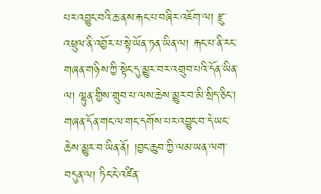པར་འབྱུང་བའི་ཆ་ནས་རྐང་པ་བཞིར་འཇོག་ལ། རྫུ་འཕྲུལ་ནི་འབྱོར་པ་སྟེ་ཡོན་ཏན་ཡིན་ལ། རྐང་པ་ནི་རང་གཞན་གཉིས་ཀྱི་སྟེང་དུ་མྱུར་བར་འགྲུབ་པའི་དོན་ཡིན་ལ། ལྷུན་གྱིས་གྲུབ་པ་ལས་ཆེས་མྱུར་བ་མི་སྲིད་ཅིང་། གཞན་དོན་གང་ལ་གང་དགོས་པར་འབྱུང་བ་དེ་ཡང་ཆེས་མྱུར་བ་ཡིན་ནོ། །བྱང་ཆུབ་ཀྱི་ལམ་ཡན་ལག་བདུན་ལ། ཏིང་ངེ་འཛིན་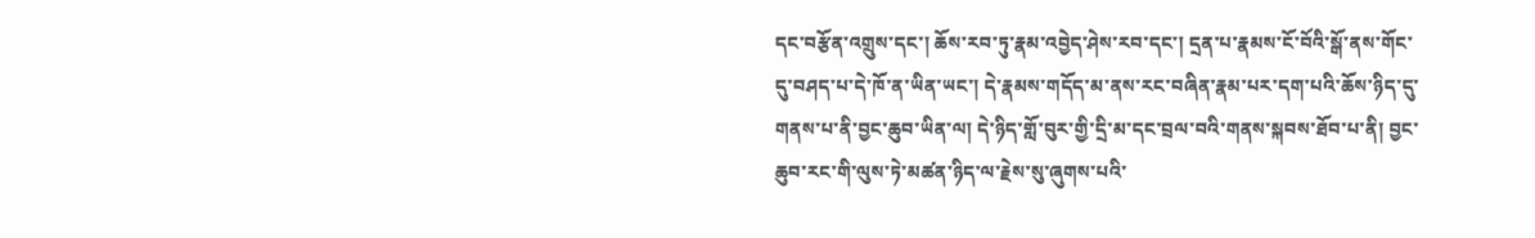དང་བརྩོན་འགྲུས་དང་། ཆོས་རབ་ཏུ་རྣམ་འབྱེད་ཤེས་རབ་དང་། དྲན་པ་རྣམས་ངོ་བོའི་སྒོ་ནས་གོང་དུ་བཤད་པ་དེ་ཁོ་ན་ཡིན་ཡང་། དེ་རྣམས་གདོད་མ་ནས་རང་བཞིན་རྣམ་པར་དག་པའི་ཆོས་ཉིད་དུ་གནས་པ་ནི་བྱང་ཆུབ་ཡིན་ལ། དེ་ཉིད་གློ་བུར་གྱི་དྲི་མ་དང་བྲལ་བའི་གནས་སྐབས་ཐོབ་པ་ནི། བྱང་ཆུབ་རང་གི་ལུས་ཏེ་མཚན་ཉིད་ལ་རྗེས་སུ་ཞུགས་པའི་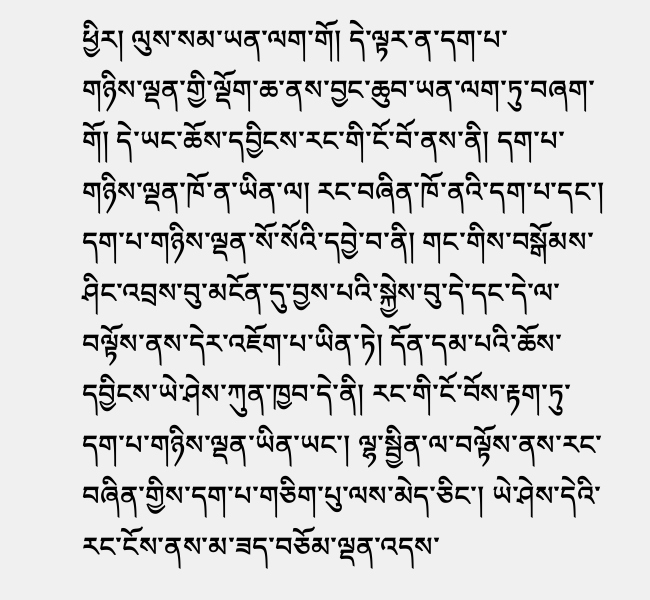ཕྱིར། ལུས་སམ་ཡན་ལག་གོ། དེ་ལྟར་ན་དག་པ་
གཉིས་ལྡན་གྱི་ལྡོག་ཆ་ནས་བྱང་ཆུབ་ཡན་ལག་ཏུ་བཞག་གོ། དེ་ཡང་ཆོས་དབྱིངས་རང་གི་ངོ་བོ་ནས་ནི། དག་པ་གཉིས་ལྡན་ཁོ་ན་ཡིན་ལ། རང་བཞིན་ཁོ་ནའི་དག་པ་དང་། དག་པ་གཉིས་ལྡན་སོ་སོའི་དབྱེ་བ་ནི། གང་གིས་བསྒོམས་ཤིང་འབྲས་བུ་མངོན་དུ་བྱས་པའི་སྐྱེས་བུ་དེ་དང་དེ་ལ་བལྟོས་ནས་དེར་འཇོག་པ་ཡིན་ཏེ། དོན་དམ་པའི་ཆོས་དབྱིངས་ཡེ་ཤེས་ཀུན་ཁྱབ་དེ་ནི། རང་གི་ངོ་བོས་རྟག་ཏུ་དག་པ་གཉིས་ལྡན་ཡིན་ཡང་། ལྷ་སྦྱིན་ལ་བལྟོས་ནས་རང་བཞིན་གྱིས་དག་པ་གཅིག་པུ་ལས་མེད་ཅིང་། ཡེ་ཤེས་དེའི་རང་ངོས་ནས་མ་ཟད་བཅོམ་ལྡན་འདས་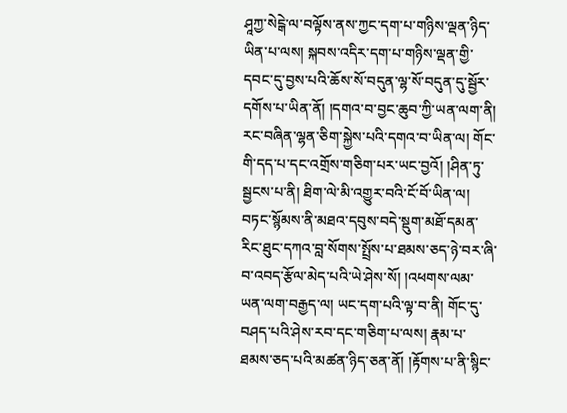ཤཱཀྱ་སེངྒེ་ལ་བལྟོས་ནས་ཀྱང་དག་པ་གཉིས་ལྡན་ཉིད་ཡིན་པ་ལས། སྐབས་འདིར་དག་པ་གཉིས་ལྡན་གྱི་དབང་དུ་བྱས་པའི་ཆོས་སོ་བདུན་ལྷ་སོ་བདུན་དུ་སྦྱོར་དགོས་པ་ཡིན་ནོ། །དགའ་བ་བྱང་ཆུབ་ཀྱི་ཡན་ལག་ནི། རང་བཞིན་ལྷན་ཅིག་སྐྱེས་པའི་དགའ་བ་ཡིན་ལ། གོང་གི་དད་པ་དང་འགྲོས་གཅིག་པར་ཡང་བྱའོ། །ཤིན་ཏུ་སྦྱངས་པ་ནི། ཐིག་ལེ་མི་འགྱུར་བའི་ངོ་བོ་ཡིན་ལ། བཏང་སྙོམས་ནི་མཐའ་དབུས་བདེ་སྡུག་མཐོ་དམན་རིང་ཐུང་དཀའ་བླ་སོགས་སྤྲོས་པ་ཐམས་ཅད་ཉེ་བར་ཞི་བ་འབད་རྩོལ་མེད་པའི་ཡེ་ཤེས་སོ། །འཕགས་ལམ་ཡན་ལག་བརྒྱད་ལ། ཡང་དག་པའི་ལྟ་བ་ནི། གོང་དུ་བཤད་པའི་ཤེས་རབ་དང་གཅིག་པ་ལས། རྣམ་པ་ཐམས་ཅད་པའི་མཚན་ཉིད་ཅན་ནོ། །རྟོགས་པ་ནི་སྙིང་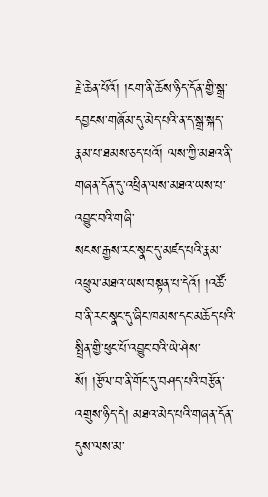རྗེ་ཆེན་པོའོ། །ངག་ནི་ཆོས་ཉིད་དོན་གྱི་སྒྲ་དབྱངས་གཞོམ་དུ་མེད་པའི་ན་ད་སྒྲ་སྐད་རྣམ་པ་ཐམས་ཅད་པའོ། ལས་ཀྱི་མཐའ་ནི་གཞན་དོན་དུ་འཕྲིན་ལས་མཐའ་ཡས་པ་འབྱུང་བའི་གཞི་
སངས་རྒྱས་རང་སྣང་དུ་མཛད་པའི་རྣམ་འཕྲུལ་མཐའ་ཡས་བསྟན་པ་དེའོ། །འཚོ་བ་ནི་རང་སྣང་དུ་ཞིང་ཁམས་དང་མཆོད་པའི་སྤྲིན་གྱི་ཕུང་པོ་འབྱུང་བའི་ཡེ་ཤེས་སོ། །རྩོལ་བ་ནི་གོང་དུ་བཤད་པའི་བརྩོན་འགྲུས་ཉིད་དེ། མཐའ་མེད་པའི་གཞན་དོན་དུས་ལས་མ་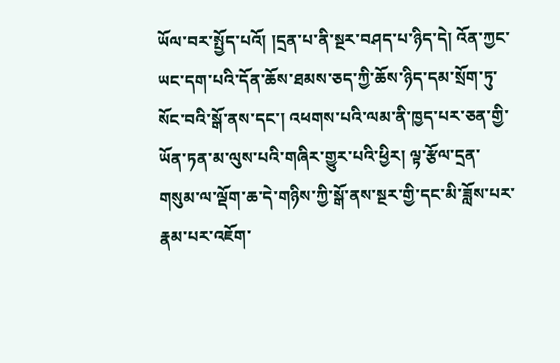ཡོལ་བར་སྤྱོད་པའོ། །དྲན་པ་ནི་སྔར་བཤད་པ་ཉིད་དེ། འོན་ཀྱང་ཡང་དག་པའི་དོན་ཆོས་ཐམས་ཅད་ཀྱི་ཆོས་ཉིད་དམ་སྲོག་ཏུ་སོང་བའི་སྒོ་ནས་དང་། འཕགས་པའི་ལམ་ནི་ཁྱད་པར་ཅན་གྱི་ཡོན་ཏན་མ་ལུས་པའི་གཞིར་གྱུར་པའི་ཕྱིར། ལྟ་རྩོལ་དྲན་གསུམ་ལ་ལྡོག་ཆ་དེ་གཉིས་ཀྱི་སྒོ་ནས་སྔར་གྱི་དང་མི་ཟློས་པར་རྣམ་པར་འཇོག་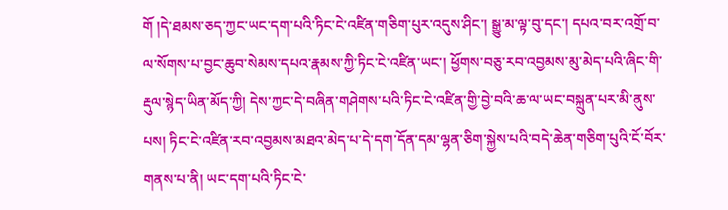གོ །དེ་ཐམས་ཅད་ཀྱང་ཡང་དག་པའི་ཏིང་ངེ་འཛིན་གཅིག་པུར་འདུས་ཤིང་། སྒྱུ་མ་ལྟ་བུ་དང་། དཔའ་བར་འགྲོ་བ་ལ་སོགས་པ་བྱང་ཆུབ་སེམས་དཔའ་རྣམས་ཀྱི་ཏིང་ངེ་འཛིན་ཡང་། ཕྱོགས་བཅུ་རབ་འབྱམས་མུ་མེད་པའི་ཞིང་གི་རྡུལ་སྙེད་ཡིན་མོད་ཀྱི། དེས་ཀྱང་དེ་བཞིན་གཤེགས་པའི་ཏིང་ངེ་འཛིན་གྱི་བྱེ་བའི་ཆ་ལ་ཡང་བསྐྲུན་པར་མི་ནུས་པས། ཏིང་ངེ་འཛིན་རབ་འབྱམས་མཐའ་མེད་པ་དེ་དག་དོན་དམ་ལྷན་ཅིག་སྐྱེས་པའི་བདེ་ཆེན་གཅིག་པུའི་ངོ་བོར་གནས་པ་ནི། ཡང་དག་པའི་ཏིང་ངེ་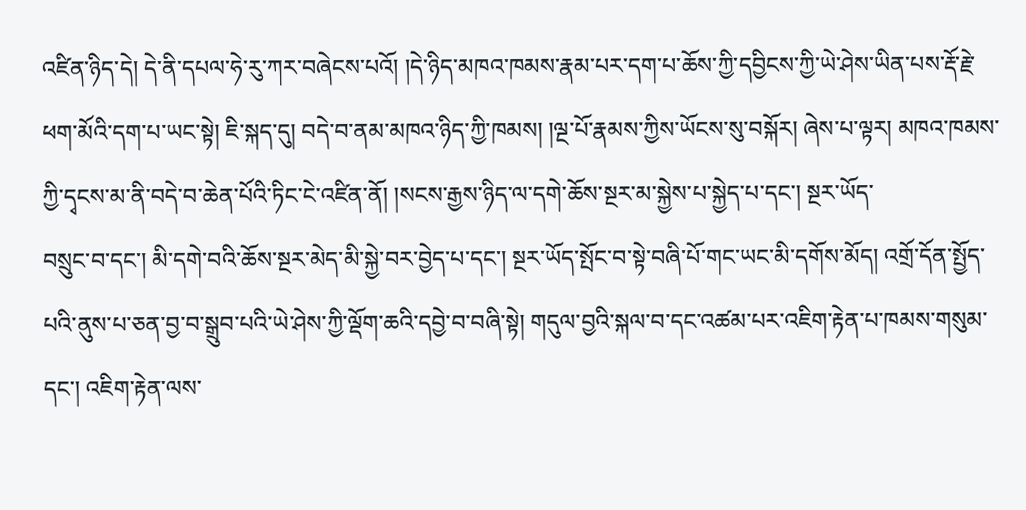འཛིན་ཉིད་དེ། དེ་ནི་དཔལ་ཧེ་རུ་ཀར་བཞེངས་པའོ། །དེ་ཉིད་མཁའ་ཁམས་རྣམ་པར་དག་པ་ཆོས་ཀྱི་དབྱིངས་ཀྱི་ཡེ་ཤེས་ཡིན་པས་རྡོ་རྗེ་ཕག་མོའི་དག་པ་ཡང་སྟེ། ཇི་སྐད་དུ། བདེ་བ་ནམ་མཁའ་ཉིད་ཀྱི་ཁམས། །ལྔ་པོ་རྣམས་ཀྱིས་ཡོངས་སུ་བསྐོར། ཞེས་པ་ལྟར། མཁའ་ཁམས་ཀྱི་དྭངས་མ་ནི་བདེ་བ་ཆེན་པོའི་ཏིང་ངེ་འཛིན་ནོ། །སངས་རྒྱས་ཉིད་ལ་དགེ་ཆོས་སྔར་མ་སྐྱེས་པ་སྐྱེད་པ་དང་། སྔར་ཡོད་
བསྲུང་བ་དང་། མི་དགེ་བའི་ཆོས་སྔར་མེད་མི་སྐྱེ་བར་བྱེད་པ་དང་། སྔར་ཡོད་སྤོང་བ་སྟེ་བཞི་པོ་གང་ཡང་མི་དགོས་མོད། འགྲོ་དོན་སྤྱོད་པའི་ནུས་པ་ཅན་བྱ་བ་སྒྲུབ་པའི་ཡེ་ཤེས་ཀྱི་ལྡོག་ཆའི་དབྱེ་བ་བཞི་སྟེ། གདུལ་བྱའི་སྐལ་བ་དང་འཚམ་པར་འཇིག་རྟེན་པ་ཁམས་གསུམ་དང་། འཇིག་རྟེན་ལས་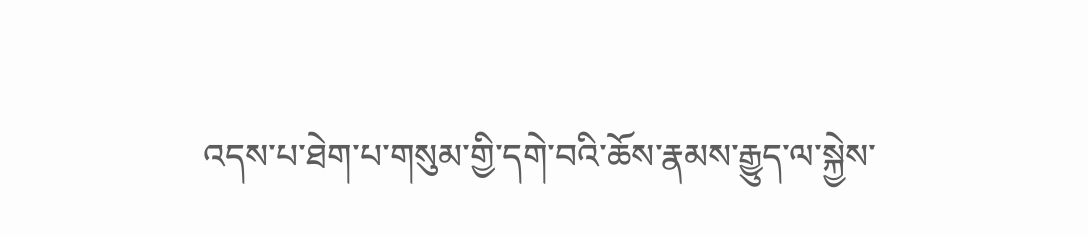འདས་པ་ཐེག་པ་གསུམ་གྱི་དགེ་བའི་ཆོས་རྣམས་རྒྱུད་ལ་སྐྱེས་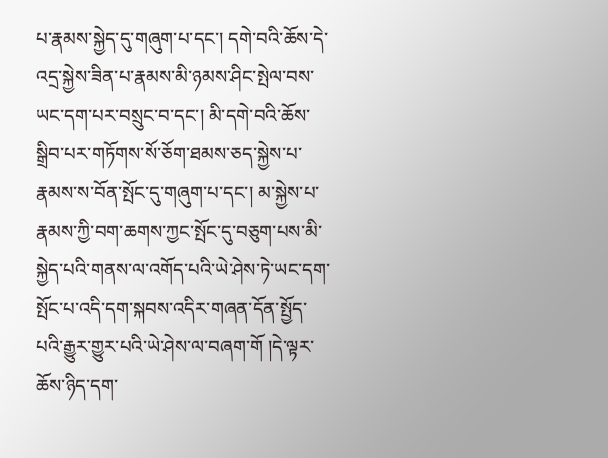པ་རྣམས་སྐྱེད་དུ་གཞུག་པ་དང་། དགེ་བའི་ཆོས་དེ་འདྲ་སྐྱེས་ཟིན་པ་རྣམས་མི་ཉམས་ཤིང་སྤེལ་བས་ཡང་དག་པར་བསྲུང་བ་དང་། མི་དགེ་བའི་ཆོས་སྒྲིབ་པར་གཏོགས་སོ་ཅོག་ཐམས་ཅད་སྐྱེས་པ་རྣམས་ས་བོན་སྤོང་དུ་གཞུག་པ་དང་། མ་སྐྱེས་པ་རྣམས་ཀྱི་བག་ཆགས་ཀྱང་སྤོང་དུ་བཅུག་པས་མི་སྐྱེད་པའི་གནས་ལ་འགོད་པའི་ཡེ་ཤེས་ཏེ་ཡང་དག་སྤོང་པ་འདི་དག་སྐབས་འདིར་གཞན་དོན་སྤྱོད་པའི་རྒྱུར་གྱུར་པའི་ཡེ་ཤེས་ལ་བཞག་གོ །དེ་ལྟར་ཆོས་ཉིད་དག་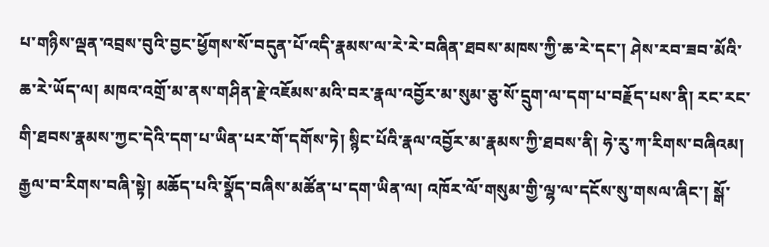པ་གཉིས་ལྡན་འབྲས་བུའི་བྱང་ཕྱོགས་སོ་བདུན་པོ་འདི་རྣམས་ལ་རེ་རེ་བཞིན་ཐབས་མཁས་ཀྱི་ཆ་རེ་དང་། ཤེས་རབ་ཟབ་མོའི་ཆ་རེ་ཡོད་ལ། མཁའ་འགྲོ་མ་ནས་གཤིན་རྗེ་འཇོམས་མའི་བར་རྣལ་འབྱོར་མ་སུམ་ཅུ་སོ་དྲུག་ལ་དག་པ་བརྗོད་པས་ནི། རང་རང་གི་ཐབས་རྣམས་ཀྱང་དེའི་དག་པ་ཡིན་པར་གོ་དགོས་ཏེ། སྙིང་པོའི་རྣལ་འབྱོར་མ་རྣམས་ཀྱི་ཐབས་ནི། ཧེ་རུ་ཀ་རིགས་བཞིའམ། རྒྱལ་བ་རིགས་བཞི་སྟེ། མཆོད་པའི་སྣོད་བཞིས་མཚོན་པ་དག་ཡིན་ལ། འཁོར་ལོ་གསུམ་གྱི་ལྷ་ལ་དངོས་སུ་གསལ་ཞིང་། སྒོ་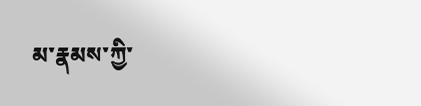མ་རྣམས་ཀྱི་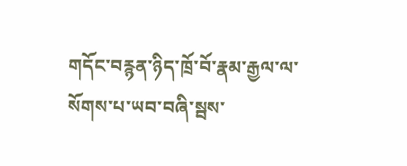གདོང་བརྙན་ཉིད་ཁྲོ་བོ་རྣམ་རྒྱལ་ལ་སོགས་པ་ཡབ་བཞི་སྦས་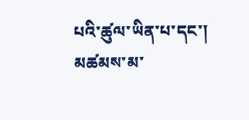པའི་ཚུལ་ཡིན་པ་དང་། མཚམས་མ་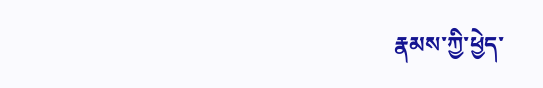རྣམས་ཀྱི་ཕྱེད་